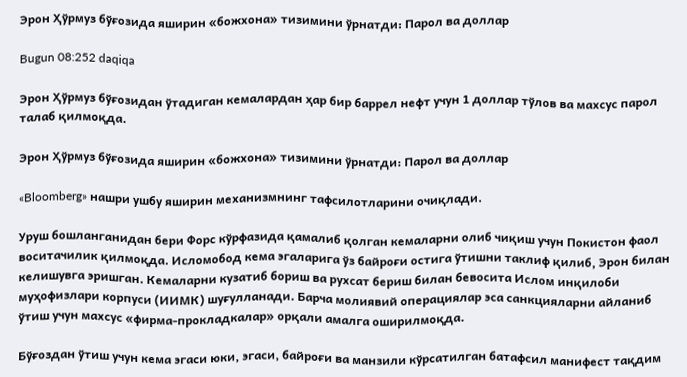Эрон Ҳўрмуз бўғозида яширин «божхона» тизимини ўрнатди: Парол ва доллар

Bugun 08:252 daqiqa

Эрон Ҳўрмуз бўғозидан ўтадиган кемалардан ҳар бир баррел нефт учун 1 доллар тўлов ва махсус парол талаб қилмоқда.

Эрон Ҳўрмуз бўғозида яширин «божхона» тизимини ўрнатди: Парол ва доллар

«Bloomberg» нашри ушбу яширин механизмнинг тафсилотларини очиқлади.

Уруш бошланганидан бери Форс кўрфазида қамалиб қолган кемаларни олиб чиқиш учун Покистон фаол воситачилик қилмоқда. Исломобод кема эгаларига ўз байроғи остига ўтишни таклиф қилиб, Эрон билан келишувга эришган. Кемаларни кузатиб бориш ва рухсат бериш билан бевосита Ислом инқилоби муҳофизлари корпуси (ИИМК) шуғулланади. Барча молиявий операциялар эса санкцияларни айланиб ўтиш учун махсус «фирма-прокладкалар» орқали амалга оширилмоқда.

Бўғоздан ўтиш учун кема эгаси юки, эгаси, байроғи ва манзили кўрсатилган батафсил манифест тақдим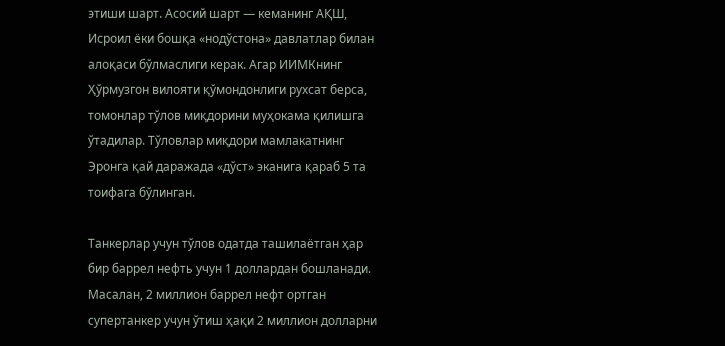этиши шарт. Асосий шарт — кеманинг АҚШ, Исроил ёки бошқа «нодўстона» давлатлар билан алоқаси бўлмаслиги керак. Агар ИИМКнинг Ҳўрмузгон вилояти қўмондонлиги рухсат берса, томонлар тўлов миқдорини муҳокама қилишга ўтадилар. Тўловлар миқдори мамлакатнинг Эронга қай даражада «дўст» эканига қараб 5 та тоифага бўлинган.

Танкерлар учун тўлов одатда ташилаётган ҳар бир баррел нефть учун 1 доллардан бошланади. Масалан, 2 миллион баррел нефт ортган супертанкер учун ўтиш ҳақи 2 миллион долларни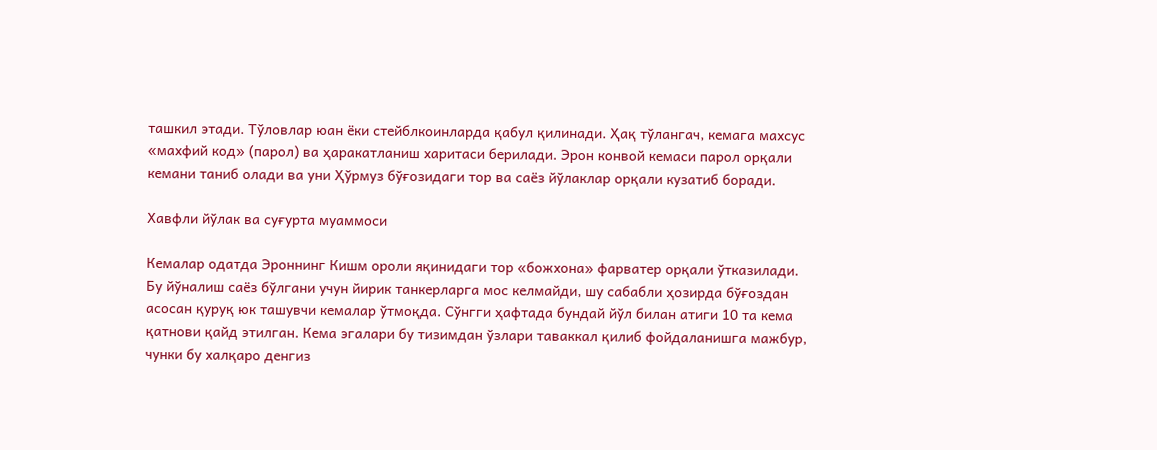ташкил этади. Тўловлар юан ёки стейблкоинларда қабул қилинади. Ҳақ тўлангач, кемага махсус «махфий код» (парол) ва ҳаракатланиш харитаси берилади. Эрон конвой кемаси парол орқали кемани таниб олади ва уни Ҳўрмуз бўғозидаги тор ва саёз йўлаклар орқали кузатиб боради.

Хавфли йўлак ва суғурта муаммоси

Кемалар одатда Эроннинг Кишм ороли яқинидаги тор «божхона» фарватер орқали ўтказилади. Бу йўналиш саёз бўлгани учун йирик танкерларга мос келмайди, шу сабабли ҳозирда бўғоздан асосан қуруқ юк ташувчи кемалар ўтмоқда. Сўнгги ҳафтада бундай йўл билан атиги 10 та кема қатнови қайд этилган. Кема эгалари бу тизимдан ўзлари таваккал қилиб фойдаланишга мажбур, чунки бу халқаро денгиз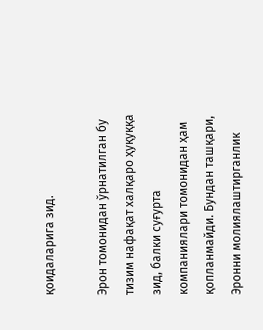қоидаларига зид.

Эрон томонидан ўрнатилган бу тизим нафақат халқаро ҳуқуққа зид, балки суғурта компаниялари томонидан ҳам қопланмайди. Бундан ташқари, Эронни молиялаштирганлик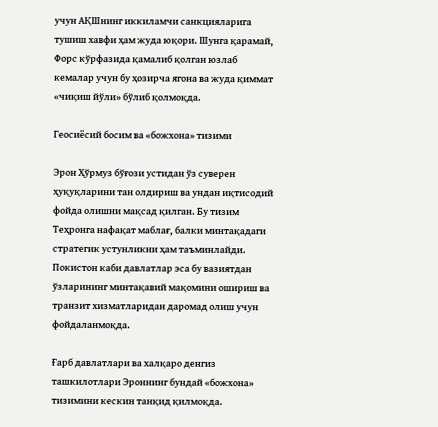учун АҚШнинг иккиламчи санкцияларига тушиш хавфи ҳам жуда юқори. Шунга қарамай, Форс кўрфазида қамалиб қолган юзлаб кемалар учун бу ҳозирча ягона ва жуда қиммат «чиқиш йўли» бўлиб қолмоқда.

Геосиёсий босим ва «божхона» тизими

Эрон Ҳўрмуз бўғози устидан ўз суверен ҳуқуқларини тан олдириш ва ундан иқтисодий фойда олишни мақсад қилган. Бу тизим Теҳронга нафақат маблағ, балки минтақадаги стратегик устунликни ҳам таъминлайди. Покистон каби давлатлар эса бу вазиятдан ўзларининг минтақавий мақомини ошириш ва транзит хизматларидан даромад олиш учун фойдаланмоқда.

Ғарб давлатлари ва халқаро денгиз ташкилотлари Эроннинг бундай «божхона» тизимини кескин танқид қилмоқда.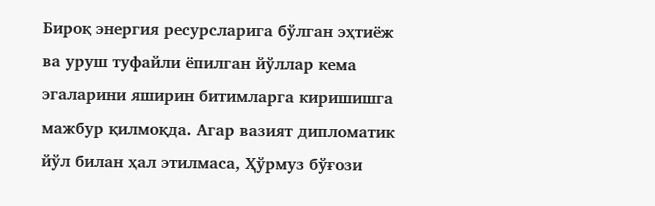Бироқ энергия ресурсларига бўлган эҳтиёж ва уруш туфайли ёпилган йўллар кема эгаларини яширин битимларга киришишга мажбур қилмоқда. Агар вазият дипломатик йўл билан ҳал этилмаса, Ҳўрмуз бўғози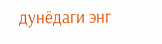дунёдаги энг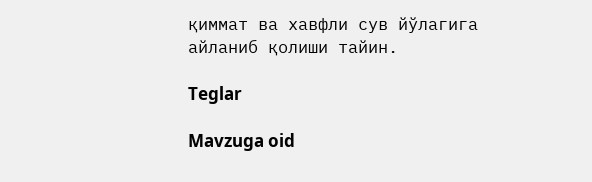қиммат ва хавфли сув йўлагига айланиб қолиши тайин.

Teglar

Mavzuga oid